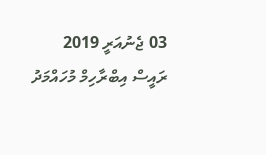03 ޖެނުއަރީ 2019
ރައީސް އިބްރާހިމް މުހައްމަދު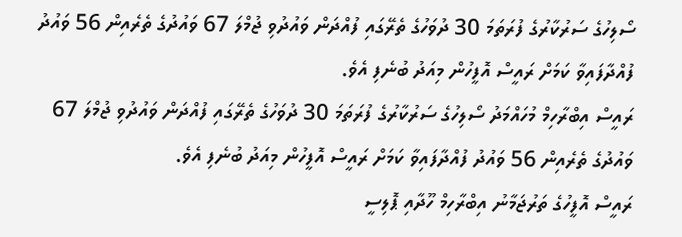ސޯލިހުގެ ސަރުކާރުގެ ފުރަތަމަ 30 ދުވަހުގެ ތެރޭގައި ފުއްދަން ވައުދުވި ޖުމްލަ 67 ވައުދުގެ ތެރެއިން 56 ވައުދު ފުއްދާފައިވާ ކަމަށް ރައީސް އޮފީހުން މިއަދު ބުނެފި އެވެ.
ރައީސް އިބްރާހިމް މުހައްމަދު ސޯލިހުގެ ސަރުކާރުގެ ފުރަތަމަ 30 ދުވަހުގެ ތެރޭގައި ފުއްދަން ވައުދުވި ޖުމްލަ 67 ވައުދުގެ ތެރެއިން 56 ވައުދު ފުއްދާފައިވާ ކަމަށް ރައީސް އޮފީހުން މިއަދު ބުނެފި އެވެ.
ރައީސް އޮފީހުގެ ތަރުޖަމާނު އިބްރާހިމް ހޫދާއި ޕޮލިސީ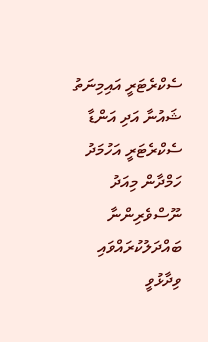ސެކްރެޓަރީ އައިމިނަތު ޝައުނާ އަދި އަންޑާ ސެކްރެޓަރީ އަހުމަދު ހަމްދާން މިއަދު ނޫސްވެރިންނާ ބައްދަލުކުރައްވައި ވިދާޅުވީ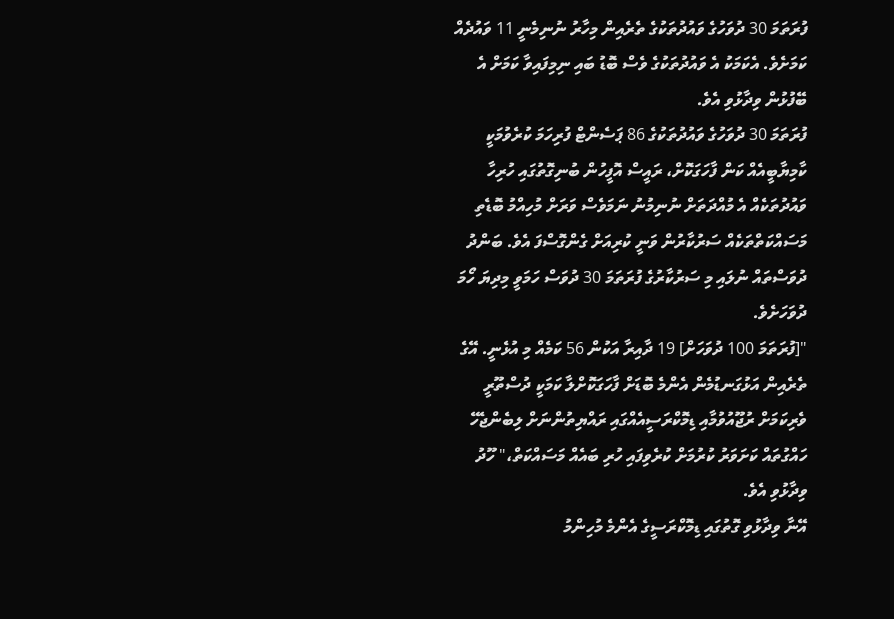ފުރަތަމަ 30 ދުވަހުގެ ވައުދުތަކުގެ ތެރެއިން މިހާރު ނުނިމެނީ 11 ވައުދެއް ކަމަށެވެ. އެކަމަކު އެ ވައުދުތަކުގެ ވެސް ބޮޑު ބައި ނިމިފައިވާ ކަމަށް އެ ބޭފުޅުން ވިދާޅުވި އެވެ.
ފުރަތަމަ 30 ދުވަހުގެ ވައުދުތަކުގެ 86 ޕަސެންޓް ފުރިހަމަ ކުރެވުމަކީ ކާމިޔާބީއެއް ކަން ފާހަގަކޮށް، ރައީސް އޮފީހުން ބުނިގޮތުގައި ހުރިހާ ވައުދުތަކެއް އެ މުއްދަތަށް ނުނިމުނު ނަމަވެސް ވަރަށް މުހިއްމު ބޮޑެތި މަސައްކަތްތަކެއް ސަރުކާރުން ވަނީ ކުރިއަށް ގެންގޮސްފަ އެވެ. ބަންދު ދުވަސްތައް ނުލައި މި ސަރުކާރުގެ ފުރަތަމަ 30 ދުވަސް ހަމަވީ މިދިޔަ ހޯމަ ދުވަހަށެވެ.
"[ފުރަތަމަ 100 ދުވަހަށް] 19 ދާއިރާ އަކުން 56 ކަމެއް މި އުޅެނީ. އޭގެ ތެރެއިން އަޅުގަނޑުމެން އެންމެ ބޮޑަށް ފާހަގަކޮށްލާ ކަމަކީ ދުސްތޫރީ ވެރިކަމަށް ރުޖޫއުވުމާއި ޑިމޮކްރަސީއެއްގައި ރައްޔިތުންނަށް ލިބެންޖެހޭ ހައްގުތައް ކަށަވަރު ކުރުމަށް ކުރެވިފައި ހުރި ބައެއް މަސައްކަތް،" ހޫދު ވިދާޅުވި އެވެ.
އޭނާ ވިދާޅުވި ގޮތުގައި ޑިމޮކްރަސީގެ އެންމެ މުހިންމު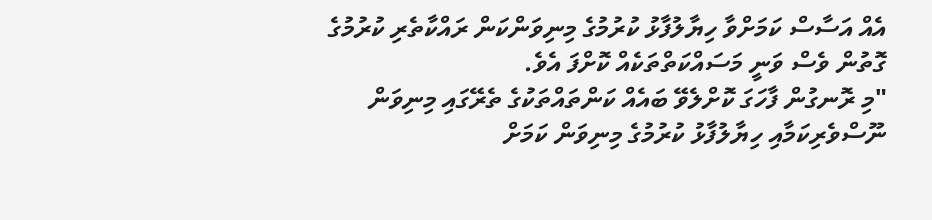އެއް އަސާސް ކަމަށްވާ ހިޔާލުފާޅު ކުރުމުގެ މިނިވަންކަން ރައްކާތެރި ކުރުމުގެ ގޮތުން ވެސް ވަނީ މަސައްކަތްތަކެއް ކޮށްފަ އެވެ.
"މި ރޮނގުން ފާހަގަ ކޮށްލެވޭ ބައެއް ކަންތައްތަކުގެ ތެރޭގައި މިނިވަން ނޫސްވެރިކަމާއި ހިޔާލުފާޅު ކުރުމުގެ މިނިވަން ކަމަށް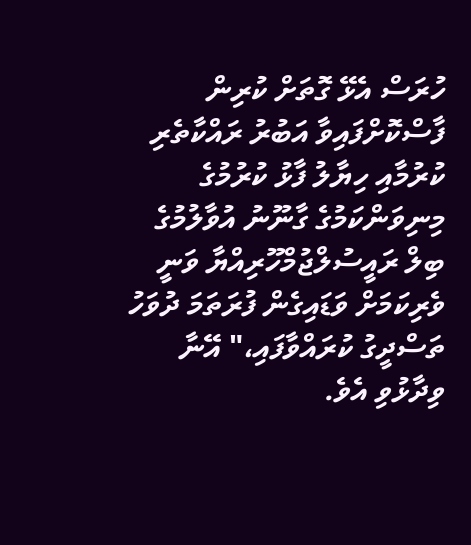ހުރަސް އެޅޭ ގޮތަށް ކުރިން ފާސްކޮށްފައިވާ އަބުރު ރައްކާތެރި ކުރުމާއި ހިޔާލު ފާޅު ކުރުމުގެ މިނިވަންކަމުގެ ގާނޫނު އުވާލުމުގެ ބިލް ރައީސުލްޖުމްހޫރިއްޔާ ވަނީ ވެރިކަމަށް ވަޑައިގެން ފުރަތަމަ ދުވަހު ތަސްދީގު ކުރައްވާފައި،" އޭނާ ވިދާޅުވި އެވެ.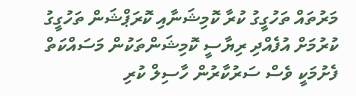މަރުތައް ތަހުގީގު ކުރާ ކޮމިޝަނާއި ކޮރަޕްޝަން ތަހުގީގު ކުރުމަށް އުފެއްދި ރިޔާސީ ކޮމިޝަންތަކުން މަސައްކަތް ފެށުމަކީ ވެސް ސަރުކާރުން ހާސިލް ކުރި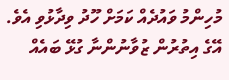މުހިންމު ވައުދެއް ކަމަށް ހޫދު ވިދާޅުވި އެވެ.
އޭގެ އިތުރުން ޒުވާނުންނާ ގުޅޭ ބައެއް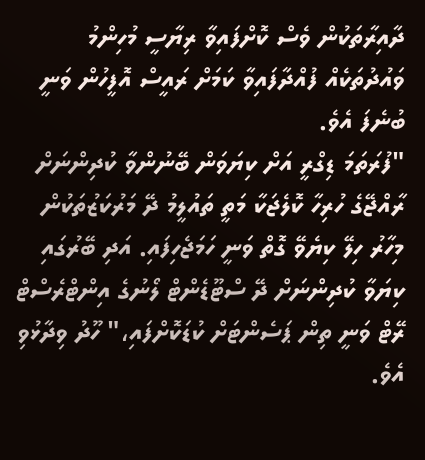ދާއިރާތަކުން ވެސް ކޮށްފައިވާ ރިޔާސީ މުހިންމު ވައުދުތަކެއް ފުއްދާފައިވާ ކަމަށް ރައީސް އޮފީހުން ވަނީ ބުނެފަ އެވެ.
"ފުރަތަމަ ޑިގްރީ އަށް ކިޔަވަން ބޭނުންވާ ކުދިންނަށް ރާއްޖޭގެ ހުރިހާ ކޮލެޖަކާ މަތީ ތައުލީމު ދޭ މަރުކަޒުތަކުން މިހާރު ހިލޭ ކިޔެވޭ ގޮތް ވަނީ ހަމަޖެހިފައި. އަދި ބޭރުގައި ކިޔަވާ ކުދިންނަށް ދޭ ސްޓޫޑެންޓް ލޯނުގެ އިންޓްރެސްޓް ރޭޓް ވަނީ ތިން ޕަސެންޓަށް ކުޑަކޮށްފައި،" ހޫދު ވިދާޅުވި އެވެ.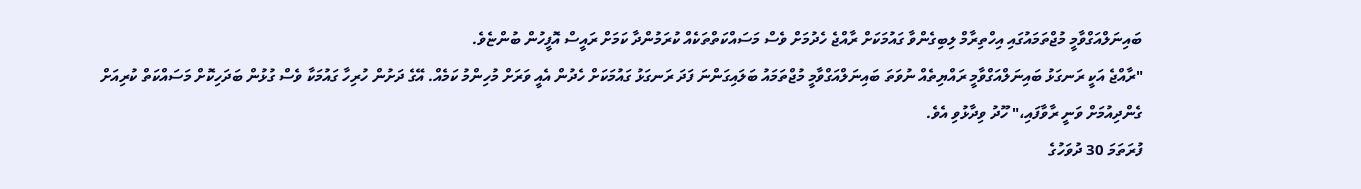ބައިނަލްއަގްވާމީ މުޖްތަމައުގައި އިހްތިރާމް ލިބިގެންވާ ގައުމަކަށް ރާއްޖެ ހެދުމަށް ވެސް މަސައްކަތްތަކެއް ކުރަމުންދާ ކަމަށް ރައީސް އޮފީހުން ބުންޏެވެ.
"ރާއްޖެ އަކީ ރަނގަޅު ބައިނަލްއަގްވާމީ ރައްޔިތެއް ނުވަތަ ބައިނަލްއަގްވާމީ މުޖްތަމައު ބަލައިގަންނަ ފަދަ ރަނގަޅު ގައުމަކަށް ހެދުން އެއީ ވަރަށް މުހިންމު ކަމެއް. އޭގެ ދަށުން ހުރިހާ ގައުމަކާ ވެސް ގުޅުން ބަދަހިކޮށް މަސައްކަތް ކުރިއަށް ގެންދިއުމަށް ވަނީ ރާވާފައި،" ހޫދު ވިދާޅުވި އެވެ.
ފުރަތަމަ 30 ދުވަހުގެ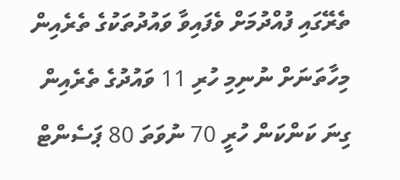ތެރޭގައި ފުއްދުމަށް ވެފައިވާ ވައުދުތަކުގެ ތެރެއިން މިހާތަނަށް ނުނިމި ހުރި 11 ވައުދުގެ ތެރެއިން ގިނަ ކަންކަން ހުރީ 70 ނުވަތަ 80 ޕަސެންޓް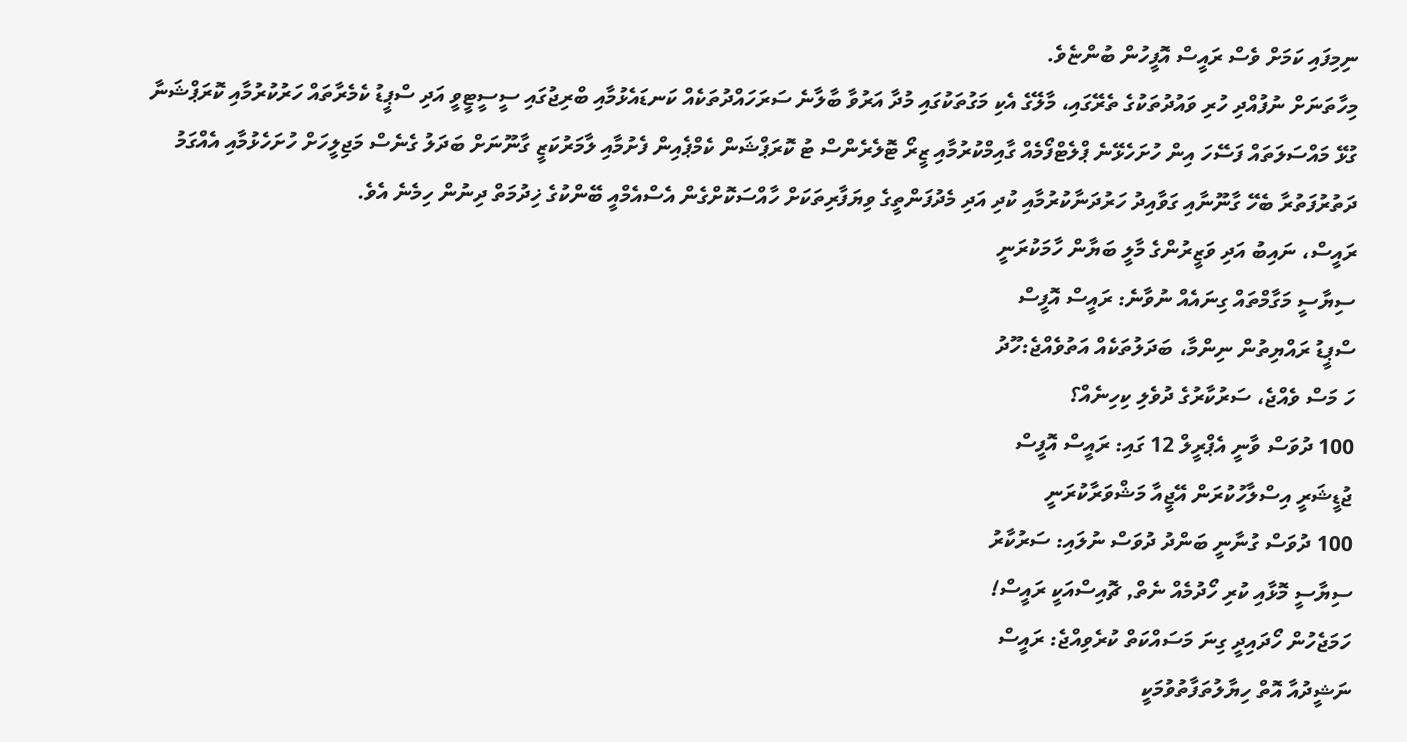ނިމިފައި ކަމަށް ވެސް ރައީސް އޮފީހުން ބުންޏެވެ.
މިހާތަނަށް ނުފުއްދި ހުރި ވައުދުތަކުގެ ތެރޭގައި، މާލޭގެ އެކި މަގުތަކުގައި މުދާ އަރުވާ ބާލާނެ ސަރަހައްދުތަކެއް ކަނޑައެޅުމާއި ބްރިޖުގައި ސީސީޓީވީ އަދި ސްޕީޑު ކެމެރާތައް ހަރުކުރުމާއި ކޮރަޕްޝަނާ ގުޅޭ މައްސަލަތައް ފަސޭހަ އިން ހުށަހެޅޭނެ ޕްލެޓްފޯމެއް ގާއިމްކުރުމާއި ޒީރޯ ޓޮލެރެންސް ޓު ކޮރަޕްޝަން ކެމްޕެއިން ފެށުމާއި ލާމަރުކަޒީ ގާނޫނަށް ބަދަލު ގެނެސް މަޖިލީހަށް ހުށަހެޅުމާއި އެއްގަމު ދަތުރުފަތުރާ ބެހޭ ގާނޫނާއި ގަވާއިދު ހަރުދަނާކުރުމާއި ކުދި އަދި މެދުފަންތީގެ ވިޔަފާރިތަކަށް ހާއްސަކޮށްގެން އެސްއެމްއީ ބޭންކުގެ ޚިދުމަތް ދިނުން ހިމެނެ އެވެ.
ރައީސް، ނައިބު އަދި ވަޒީރުންގެ މާލީ ބަޔާން ހާމަކުރަނީ
ސިޔާސީ މަގާމްތައް ގިނައެއް ނުވާނެ: ރައީސް އޮފީސް
ސްޕީޑު ރައްޔިތުން ނިންމާ، ބަދަލުތަކެއް އަތުވެއްޖެ:ހޫދު
ހަ މަސް ވެއްޖެ، ސަރުކާރުގެ ދުވެލި ކިހިނެއް؟
100 ދުވަސް ވާނީ އެޕްރީލް 12 ގައި: ރައީސް އޮފީސް
ޖުޑީޝަރީ އިސްލާހުކުރަން އޭޖީއާ މަޝްވަރާކުރަނީ
100 ދުވަސް ގުނާނީ ބަންދު ދުވަސް ނުލައި: ސަރުކާރު
ސިޔާސީ މޮޅާއި ކުރި ހޯދުމެއް ނެތް, ޗޮއިސްއަކީ ރައީސް!
ހަމަޖެހުން ހޯދައިދީ ގިނަ މަސައްކަތް ކުރެވިއްޖެ: ރައީސް
ނަޝީދުއާ އޮތް ހިޔާލުތަފާތުވުމަކީ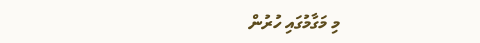މި މަގާމުގައި ހުރުން